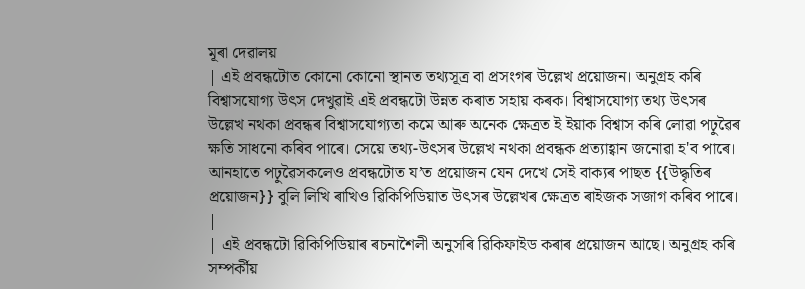মূৰা দেৱালয়
| এই প্ৰবন্ধটোত কোনো কোনো স্থানত তথ্যসূত্ৰ বা প্ৰসংগৰ উল্লেখ প্ৰয়োজন। অনুগ্ৰহ কৰি বিশ্বাসযোগ্য উৎস দেখুৱাই এই প্ৰবন্ধটো উন্নত কৰাত সহায় কৰক। বিশ্বাসযোগ্য তথ্য উৎসৰ উল্লেখ নথকা প্ৰবন্ধৰ বিশ্বাসযোগ্যতা কমে আৰু অনেক ক্ষেত্ৰত ই ইয়াক বিশ্বাস কৰি লোৱা পঢ়ুৱৈৰ ক্ষতি সাধনো কৰিব পাৰে। সেয়ে তথ্য-উৎসৰ উল্লেখ নথকা প্ৰবন্ধক প্ৰত্যাহ্বান জনোৱা হ'ব পাৰে। আনহাতে পঢ়ুৱৈসকলেও প্ৰবন্ধটোত য’ত প্ৰয়োজন যেন দেখে সেই বাক্যৰ পাছত {{উদ্ধৃতিৰ প্ৰয়োজন}} বুলি লিখি ৰাখিও ৱিকিপিডিয়াত উৎসৰ উল্লেখৰ ক্ষেত্ৰত ৰাইজক সজাগ কৰিব পাৰে। |
| এই প্ৰবন্ধটো ৱিকিপিডিয়াৰ ৰচনাশৈলী অনুসৰি ৱিকিফাইড কৰাৰ প্ৰয়োজন আছে। অনুগ্ৰহ কৰি সম্পৰ্কীয়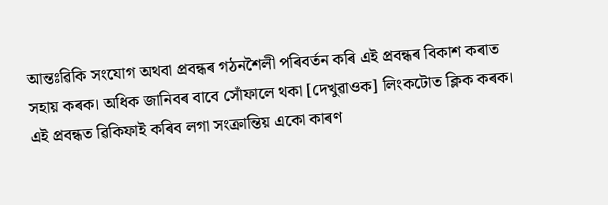আন্তঃৱিকি সংযোগ অথবা প্ৰবন্ধৰ গঠনশৈলী পৰিবৰ্তন কৰি এই প্ৰবন্ধৰ বিকাশ কৰাত সহায় কৰক। অধিক জানিবৰ বাবে সোঁফালে থকা [দেখুৱাওক] লিংকটোত ক্লিক কৰক।
এই প্ৰবন্ধত ৱিকিফাই কৰিব লগা সংক্ৰান্তিয় একো কাৰণ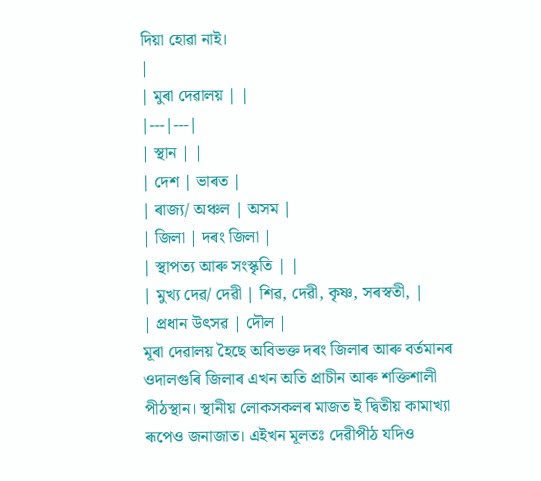দিয়া হোৱা নাই।
|
| মুৰা দেৱালয় | |
|---|---|
| স্থান | |
| দেশ | ভাৰত |
| ৰাজ্য/ অঞ্চল | অসম |
| জিলা | দৰং জিলা |
| স্থাপত্য আৰু সংস্কৃতি | |
| মুখ্য দেৱ/ দেৱী | শিৱ, দেৱী, কৃষ্ণ, সৰস্বতী, |
| প্ৰধান উৎসৱ | দৌল |
মূৰা দেৱালয় হৈছে অবিভক্ত দৰং জিলাৰ আৰু বৰ্তমানৰ ওদালগুৰি জিলাৰ এখন অতি প্ৰাচীন আৰু শক্তিশালী পীঠস্থান। স্থানীয় লোকসকলৰ মাজত ই দ্বিতীয় কামাখ্যা ৰূপেও জনাজাত। এইখন মূলতঃ দেৱীপীঠ যদিও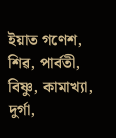ইয়াত গণেশ, শিৱ, পাৰ্বতী, বিষ্ণু, কামাখ্যা, দুৰ্গা,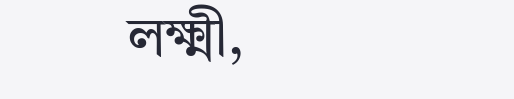লক্ষ্মী,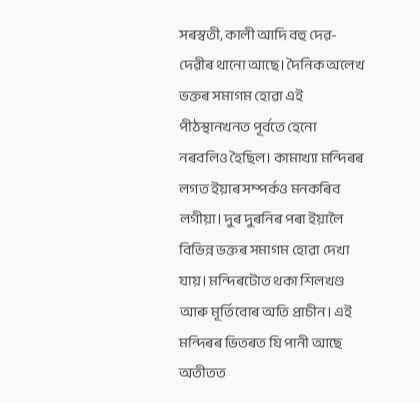সৰস্বতী, কালী আদি বহু দেৱ-দেৱীৰ থানো আছে। দৈনিক অলেখ ভক্তৰ সমাগম হোৱা এই পীঠস্থানখনত পূৰ্বতে হেনো নৰবলিও হৈছিল। কামাখ্যা মন্দিৰৰ লগত ইয়াৰ সম্পৰ্কও মনকৰিব লগীয়া। দুৰ দুৰনিৰ পৰা ইয়ালৈ বিভিন্ন ভক্তৰ সমাগম হোৱা দেখা যায়। মন্দিৰটোত থকা শিলখণ্ড আৰু মূৰ্তিবোৰ অতি প্ৰাচীন। এই মন্দিৰৰ ভিতৰত যি পানী আছে অতীতত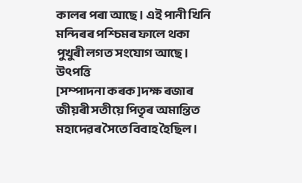কালৰ পৰা আছে। এই পানী খিনি মন্দিৰৰ পশ্চিমৰ ফালে থকা পুখুৰী লগত সংযোগ আছে।
উৎপত্তি
[সম্পাদনা কৰক]দক্ষ ৰজাৰ জীয়ৰী সতীয়ে পিতৃৰ অমান্তিত মহাদেৱৰ সৈতে বিবাহ হৈছিল।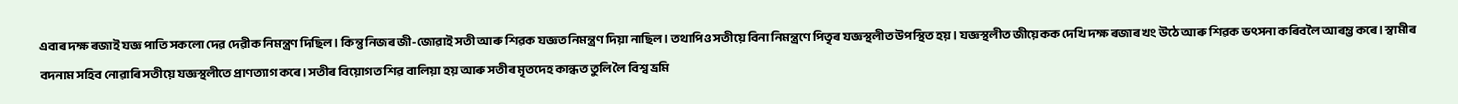এবাৰ দক্ষ ৰজাই যজ্ঞ পাতি সকলো দেৱ দেৱীক নিমন্ত্ৰণ দিছিল। কিন্তু নিজৰ জী-জোৱাই সতী আৰু শিৱক যজ্ঞত নিমন্ত্ৰণ দিয়া নাছিল। তথাপিও সতীয়ে বিনা নিমন্ত্ৰণে পিতৃৰ যজ্ঞস্থলীত উপস্থিত হয়। যজ্ঞস্থলীত জীয়েকক দেখি দক্ষ ৰজাৰ খং উঠে আৰু শিৱক ভৎসনা কৰিবলৈ আৰম্ভ কৰে। স্বামীৰ বদনাম সহিব নোৱাৰি সতীয়ে যজ্ঞস্থলীতে প্ৰাণত্যাগ কৰে। সতীৰ বিয়োগত শিৱ বালিয়া হয় আৰু সতীৰ মৃতদেহ কান্ধত তুলি লৈ বিশ্ব ভ্ৰমি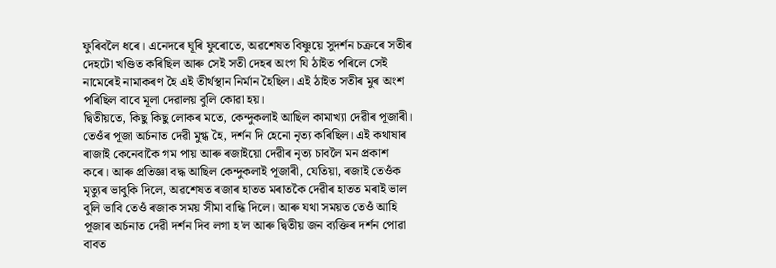ফুৰিবলৈ ধৰে। এনেদৰে ঘূৰি ফুৰোতে, অৱশেষত বিষ্ণুয়ে সুদৰ্শন চক্ৰৰে সতীৰ দেহটো খণ্ডিত কৰিছিল আৰু সেই সতী দেহৰ অংগ যি ঠাইত পৰিলে সেই নামেৰেই নামাকৰণ হৈ এই তীৰ্থস্থান নিৰ্মান হৈছিল। এই ঠাইত সতীৰ মুৰ অংশ পৰিছিল বাবে মূলা দেৱালয় বুলি কোৱা হয়।
দ্বিতীয়তে, কিছু কিছু লোকৰ মতে, কেন্দুকলাই আছিল কামাখ্যা দেৱীৰ পূজাৰী। তেওঁৰ পূজা অৰ্চনাত দেৱী মুগ্ধ হৈ, দৰ্শন দি হেনো নৃত্য কৰিছিল। এই কথাষাৰ ৰাজাই কেনেবাকৈ গম পায় আৰু ৰজাইয়ো দেৱীৰ নৃত্য চাবলৈ মন প্ৰকাশ কৰে। আৰু প্ৰতিজ্ঞা বদ্ধ আছিল কেন্দুকলাই পূজাৰী, যেতিয়া, ৰজাই তেওঁক মৃত্যুৰ ভাবুকি দিলে, অৱশেষত ৰজাৰ হাতত মৰাতকৈ দেৱীৰ হাতত মৰাই ভাল বুলি ভাবি তেওঁ ৰজাক সময় সীমা বান্ধি দিলে। আৰু যথা সময়ত তেওঁ আহি পূজাৰ অৰ্চনাত দেৱী দৰ্শন দিব লগা হ'ল আৰু দ্বিতীয় জন ব্যক্তিৰ দৰ্শন পোৱা বাবত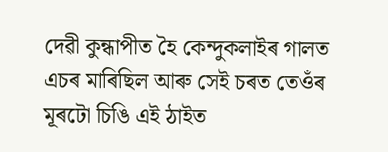দেৱী কুন্ধাপীত হৈ কেন্দুকলাইৰ গালত এচৰ মাৰিছিল আৰু সেই চৰত তেওঁৰ মূৰটো চিঙি এই ঠাইত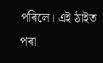পৰিলে। এই ঠাইত পৰা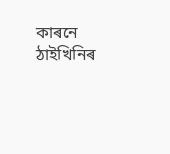কাৰনে ঠাইখিনিৰ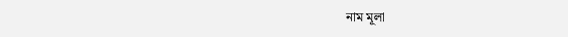নাম মূলা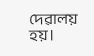দেৱালয় হয়।